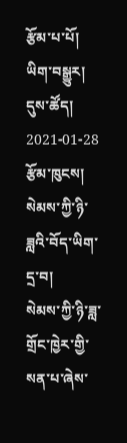རྩོམ་པ་པོ།     ཡིག་བསྒྱུར།       དུས་ཚོད།   2021-01-28   རྩོམ་ཁུངས།    སེམས་ཀྱི་ཉི་ཟླའི་བོད་ཡིག་དྲ་བ།
སེམས་ཀྱི་ཉི་ཟླ་གྲོང་ཁྱེར་གྱི་སན་པ་ཞེས་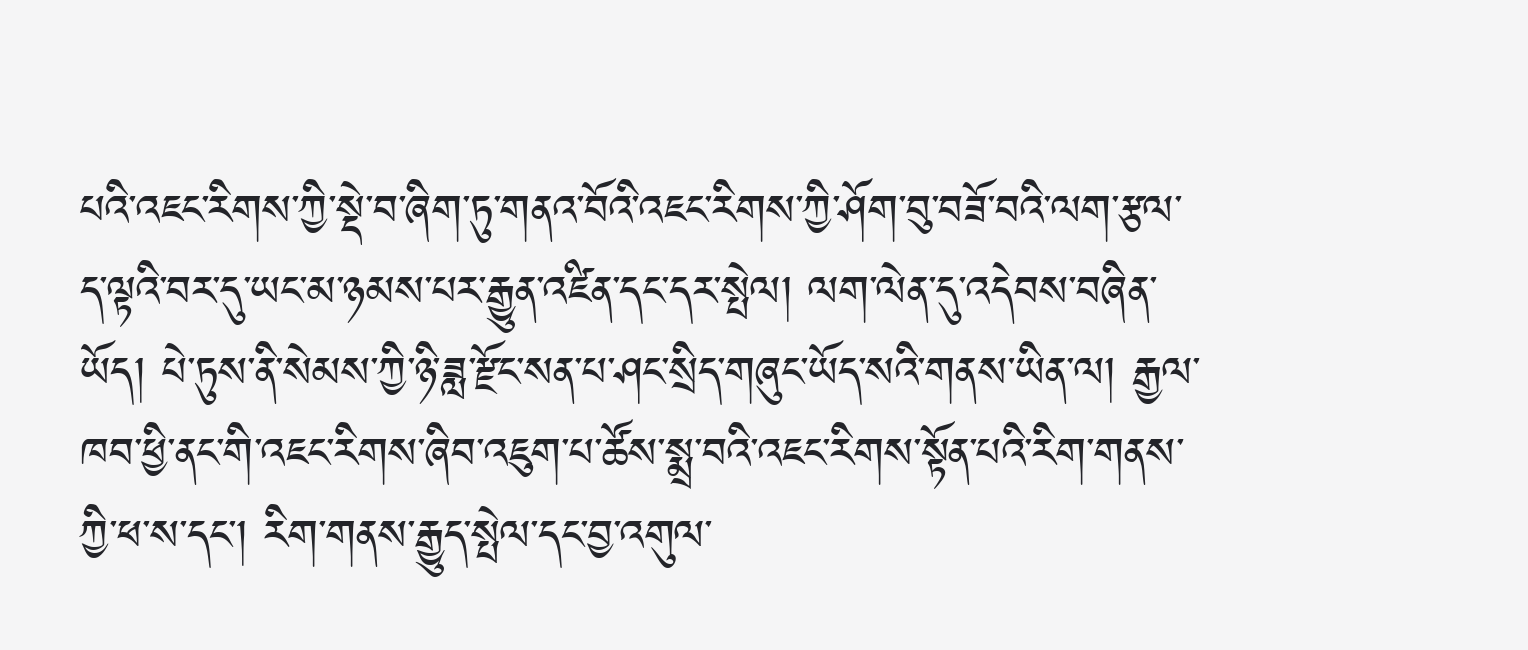པའི་འཇང་རིགས་ཀྱི་སྡེ་བ་ཞིག་ཏུ་གནའ་བོའི་འཇང་རིགས་ཀྱི་ཤོག་བུ་བཟོ་བའི་ལག་རྩལ་ད་ལྟའི་བར་དུ་ཡང་མ་ཉམས་པར་རྒྱུན་འཛིན་དང་དར་སྤེལ། ལག་ལེན་དུ་འདེབས་བཞིན་ཡོད། པེ་ཏུས་ནི་སེམས་ཀྱི་ཉི་ཟླ་རྫོང་སན་པ་ཤང་སྲིད་གཞུང་ཡོད་སའི་གནས་ཡིན་ལ། རྒྱལ་ཁབ་ཕྱི་ནང་གི་འཇང་རིགས་ཞིབ་འཇུག་པ་ཚོས་སྨྲ་བའི་འཇང་རིགས་སྟོན་པའི་རིག་གནས་ཀྱི་ཕ་ས་དང་། རིག་གནས་རྒྱུད་སྤེལ་དང་བྱ་འགུལ་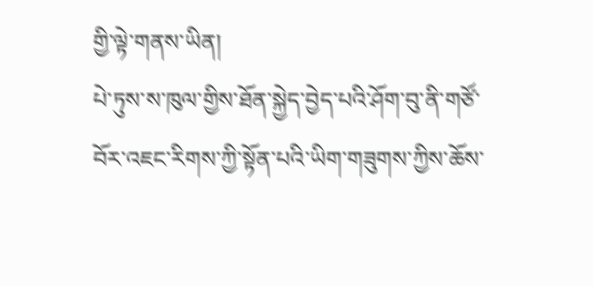གྱི་ལྟེ་གནས་ཡིན།
པེ་ཏུས་ས་ཁུལ་གྱིས་ཐོན་སྐྱེད་བྱེད་པའི་ཤོག་བུ་ནི་གཙོ་བོར་འཇང་རིགས་ཀྱི་སྟོན་པའི་ཡིག་གཟུགས་ཀྱིས་ཆོས་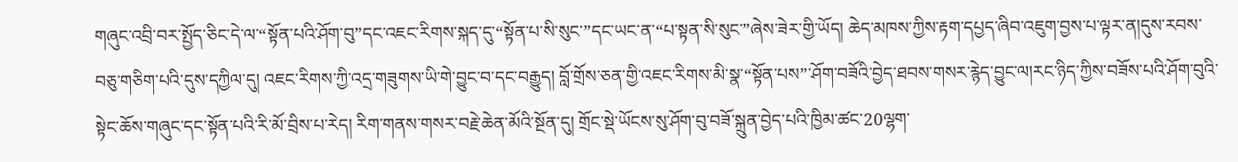གཞུང་འབྲི་བར་སྤྱོད་ཅིང་དེ་ལ་“སྟོན་པའི་ཤོག་བུ”དང་འཇང་རིགས་སྐད་དུ་“སྟོན་པ་སི་སུང་”དང་ཡང་ན་“པ་སྟན་སི་སུང་”ཞེས་ཟེར་གྱི་ཡོད། ཆེད་མཁས་ཀྱིས་རྟག་དཔྱད་ཞིབ་འཇུག་བྱས་པ་ལྟར་ན།དུས་རབས་བཅུ་གཅིག་པའི་དུས་དཀྱིལ་དུ། འཇང་རིགས་ཀྱི་འདྲ་གཟུགས་ཡི་གེ་བྱུང་བ་དང་བརྒྱུད། བློ་གྲོས་ཅན་གྱི་འཇང་རིགས་མི་སྣ་“སྟོན་པས”་ཤོག་བཟོའི་བྱེད་ཐབས་གསར་རྙེད་བྱུང་ལ།རང་ཉིད་ཀྱིས་བཟོས་པའི་ཤོག་བུའི་སྟེང་ཆོས་གཞུང་དང་སྟོན་པའི་རི་མོ་བྲིས་པ་རེད། རིག་གནས་གསར་བརྗེ་ཆེན་མོའི་སྔོན་དུ། གྲོང་སྡེ་ཡོངས་སུ་ཤོག་བུ་བཟོ་སྐྲུན་བྱེད་པའི་ཁྱིམ་ཚང་20ལྷག་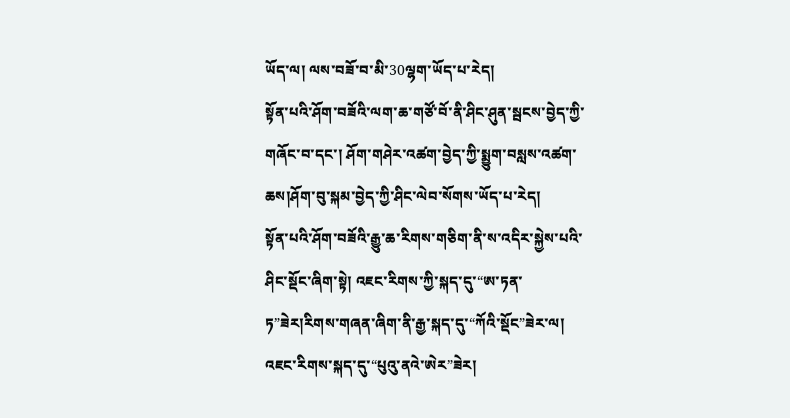ཡོད་ལ། ལས་བཟོ་བ་མི་30ལྷག་ཡོད་པ་རེད།
སྟོན་པའི་ཤོག་བཟོའི་ལག་ཆ་གཙོ་བོ་ནི་ཤིང་ཤུན་སྦངས་བྱེད་ཀྱི་གཞོང་བ་དང་། ཤོག་གཤེར་འཚག་བྱེད་ཀྱི་སྨྱུག་བསླས་འཚག་ཆས།ཤོག་བུ་སྐམ་བྱེད་ཀྱི་ཤིང་ལེབ་སོགས་ཡོད་པ་རེད།
སྟོན་པའི་ཤོག་བཟོའི་རྒྱུ་ཆ་རིགས་གཅིག་ནི་ས་འདིར་སྐྱེས་པའི་ཤིང་སྡོང་ཞིག་སྟེ། འཇང་རིགས་ཀྱི་སྐད་དུ་“ཨ་ཏན་ཏ”ཟེར།རིགས་གཞན་ཞིག་ནི་རྒྱ་སྐད་དུ་“ཀོའི་སྡོང”ཟེར་ལ། འཇང་རིགས་སྐད་དུ་“པུའུ་ནའེ་ཨེར”ཟེར།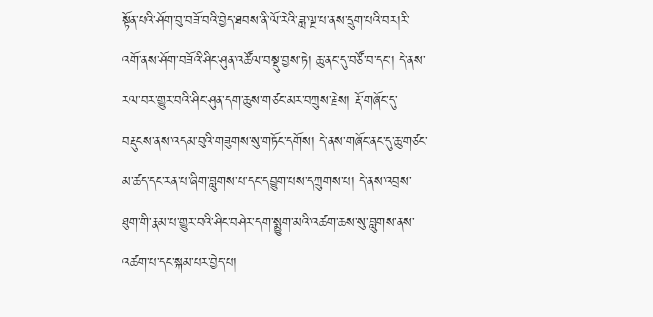སྟོན་པའི་ཤོག་བུ་བཟོ་བའི་བྱེད་ཐབས་ནི་ལོ་རེའི་ཟླ་ལྔ་པ་ནས་དྲུག་པའི་བར།རི་འགོ་ནས་ཤོག་བཟོའི་ཤིང་ཤུན་འཚོལ་བསྡུ་བྱས་ཏེ། ཆུ་ནང་དུ་བཙོ་བ་དང་། དེ་ནས་རལ་བར་གྱུར་བའི་ཤིང་ཤུན་དག་ཆུས་གཙང་མར་བཀྲུས་རྗེས། རྡོ་གཞོང་དུ་བརྡུངས་ནས་འདམ་བུའི་གཟུགས་སུ་གཏོང་དགོས། དེ་ནས་གཞོང་ནང་དུ་ཆུ་གཙང་མ་ཚད་དང་རན་པ་ཞིག་བླུགས་པ་དང་དབྱུག་པས་དཀྲུགས་པ། དེ་ནས་འབྲས་ཐུག་གི་རྣམ་པ་གྱུར་བའི་ཤིང་བཤེར་དག་སྨྱུག་མའི་འཚག་ཆས་སུ་བླུགས་ནས་འཚག་པ་དང་སྐམ་པར་བྱེད་པ།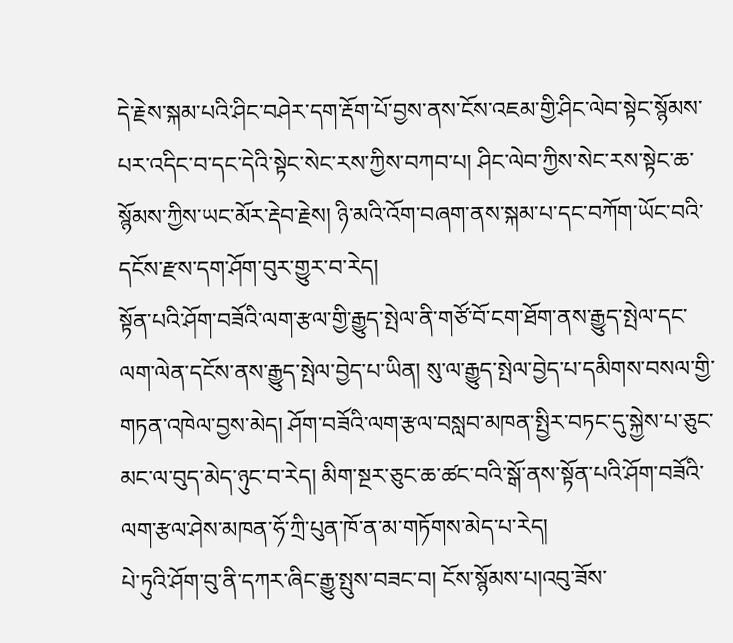དེ་རྗེས་སྐམ་པའི་ཤིང་བཤེར་དག་རྡོག་པོ་བྱས་ནས་ངོས་འཇམ་གྱི་ཤིང་ལེབ་སྟེང་སྙོམས་པར་འདིང་བ་དང་དེའི་སྟེང་སེང་རས་ཀྱིས་བཀབ་པ། ཤིང་ལེབ་ཀྱིས་སེང་རས་སྟེང་ཆ་སྙོམས་ཀྱིས་ཡང་མོར་རྡེབ་རྗེས། ཉི་མའི་འོག་བཞག་ནས་སྐམ་པ་དང་བཀོག་ཡོང་བའི་དངོས་རྫས་དག་ཤོག་བུར་གྱུར་བ་རེད།
སྟོན་པའི་ཤོག་བཟོའི་ལག་རྩལ་གྱི་རྒྱུད་སྤེལ་ནི་གཙོ་བོ་ངག་ཐོག་ནས་རྒྱུད་སྤེལ་དང་ལག་ལེན་དངོས་ནས་རྒྱུད་སྤེལ་བྱེད་པ་ཡིན། སུ་ལ་རྒྱུད་སྤེལ་བྱེད་པ་དམིགས་བསལ་གྱི་གཏན་འཁེལ་བྱས་མེད། ཤོག་བཟོའི་ལག་རྩལ་བསླབ་མཁན་སྤྱིར་བཏང་དུ་སྐྱེས་པ་ཅུང་མང་ལ་བུད་མེད་ཉུང་བ་རེད། མིག་སྔར་ཅུང་ཆ་ཚང་བའི་སྒོ་ནས་སྟོན་པའི་ཤོག་བཟོའི་ལག་རྩལ་ཤེས་མཁན་ཧོ་ཀྲི་པུན་ཁོ་ན་མ་གཏོགས་མེད་པ་རེད།
པེ་ཏུའི་ཤོག་བུ་ནི་དཀར་ཞིང་རྒྱུ་སྤུས་བཟང་བ། ངོས་སྙོམས་པ།འབུ་ཟོས་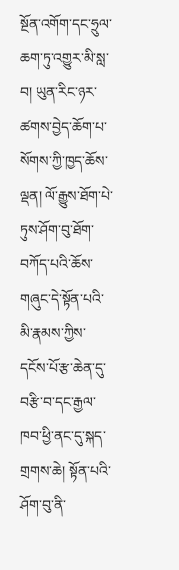སྔོན་འགོག་དང་ཧྲུལ་ཆག་ཏུ་འགྱུར་མི་སླ་བ། ཡུན་རིང་ཉར་ཚགས་བྱེད་ཆོག་པ་སོགས་ཀྱི་ཁྱད་ཆོས་ལྡན། ལོ་རྒྱུས་ཐོག་པེ་ཏུས་ཤོག་བུ་ཐོག་བཀོད་པའི་ཆོས་གཞུང་དེ་སྟོན་པའི་མི་རྣམས་ཀྱིས་དངོས་པོ་རྩ་ཆེན་དུ་བརྩི་བ་དང་རྒྱལ་ཁབ་ཕྱི་ནང་དུ་སྐད་གྲགས་ཆེ། སྟོན་པའི་ཤོག་བུ་ནི་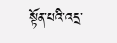སྟོན་པའི་འདྲ་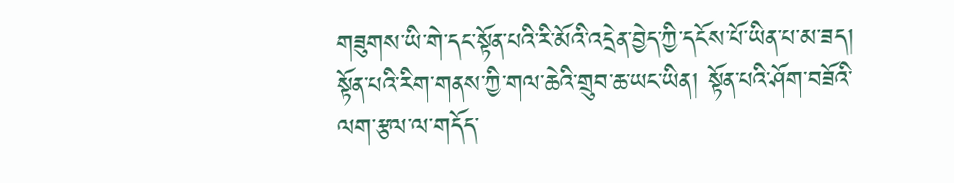གཟུགས་ཡི་གེ་དང་སྟོན་པའི་རི་མོའི་འདྲེན་བྱེད་ཀྱི་དངོས་པོ་ཡིན་པ་མ་ཟད། སྟོན་པའི་རིག་གནས་ཀྱི་གལ་ཆེའི་གྲུབ་ཆ་ཡང་ཡིན། སྟོན་པའི་ཤོག་བཟོའི་ལག་རྩལ་ལ་གདོད་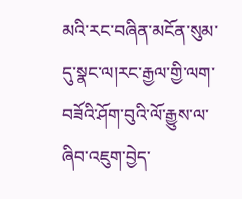མའི་རང་བཞིན་མངོན་སུམ་དུ་སྣང་ལ།རང་རྒྱལ་གྱི་ལག་བཟོའི་ཤོག་བུའི་ལོ་རྒྱུས་ལ་ཞིབ་འཇུག་བྱེད་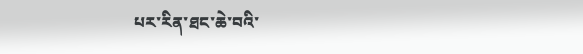པར་རིན་ཐང་ཆེ་བའི་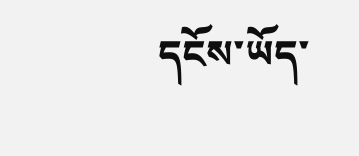དངོས་ཡོད་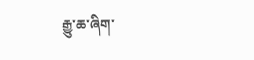རྒྱུ་ཆ་ཞིག་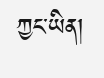ཀྱང་ཡིན།